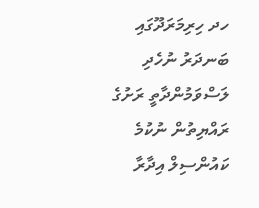ހދ ހިރިމަރަދޫގައި ބަނދަރު ނުހެދި ލަސްވަމުންދާތީ ރަށުގެ ރައްޔިތުން ނުކުމެ ކައުންސިލް އިދާރާ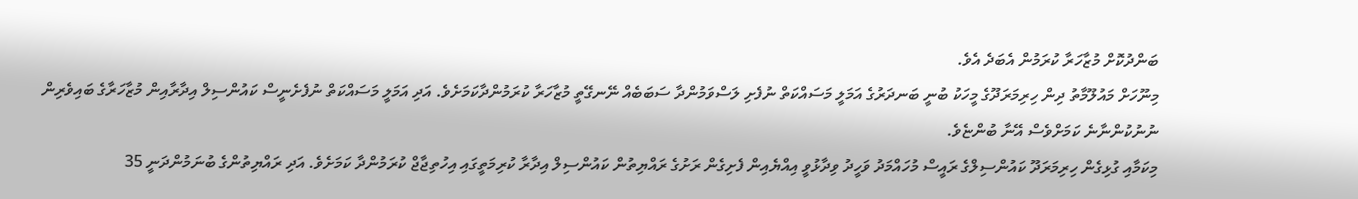ބަންދުކޮށް މުޒާހަރާ ކުރަމުން އެބަދެ އެވެ.
މިނޫހަށް މައުލޫމާތު ދިން ހިރިމަރަދޫގެ މީހަކު ބުނީ ބަނދަރުގެ އަމަލީ މަސައްކަތް ނުފެށި ލަސްވަމުންދާ ސަބަބެއް ނޭނގޭތީ މުޒާހަރާ ކުރަމުންދާކަމަށެވެ. އަދި އަމަލީ މަސައްކަތް ނުފެށެނީސް ކައުންސިލް އިދާރާއިން މުޒާހަރާގެ ބައިވެރިން ނުނުކުންނާނެ ކަމަށްވެސް އޭނާ ބުންޏެވެ.
މިކަމާއި ގުޅިގެން ހިރިމަރަދޫ ކައުންސިލްގެ ރައީސް މުހައްމަދު ވަހީދު ވިދާޅުވީ އިއްޔެއިން ފެށިގެން ރަށުގެ ރައްޔިތުން ކައުންސިލް އިދާރާ ކުރިމަތީގައި އިހުތިޖާޖް ކުރަމުންދާ ކަމަށެވެ. އަދި ރައްޔިތުންގެ ބުނަމުންދަނީ 35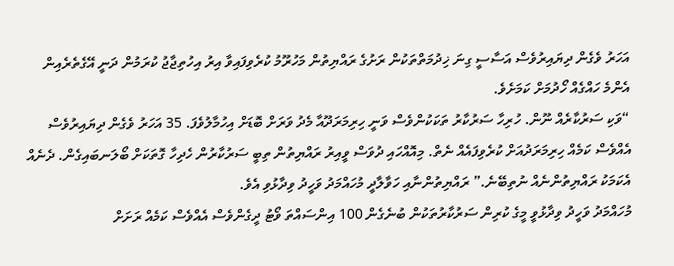އަހަރު ވެގެން ދިޔައިރުވެސް އަސާސީ ގިނަ ޚިދުމަތްތަކުން ރަށުގެ ރައްޔިތުން މަހުރޫމު ކުރެވިފައިވާ އިރު އިހުތިޖާޖު ކުރަމުން ދަނީ އޭގެތެރެއިން އެންމެ ހައްގެއް ހޯދުމަށް ކަމަށެވެ.
“ވަކި ސަރުކާރެއް ނޫން. ހުރިހާ ސަރުކާރު ތަކަކުންވެސް ވަނީ ހިރިމަރަދޫއާ މެދު ވަރަށް ބޮޑަށް އިހުމާލުވެފަ. 35 އަހަރު ވެގެން ދިޔައިރުވެސް އެއްވެސް ކަމެއް ހިރިމަރަދުއަށް ކުރެވިފައެއް ނެތް. މިއޮއްހައި ދުވަސް ވީއިރު ރައްޔިތުން ތިބީ ސަރުކާރުން ހެދިހާ ގޮތަކަށް ބޯލަނބައިގެން. ދެނެއް އެކަމަކު ރައްޔިތުންނެއް ނުތިބޭނެ.” ރައްޔިތުންނާއި ހަވާލާދީ މުހައްމަދު ވަހީދު ވިދާޅުވި އެވެ.
މުހައްމަދު ވަހީދު ވިދާޅުވީ މީގެ ކުރިން ސަރުކާރުތަކުން ބުނެގެން 100 އިންސައްތަ ވޯޓު ދީގެންވެސް އެއްވެސް ކަމެއް ރަށަށް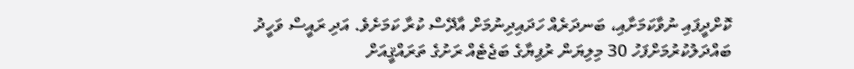ކޮށްދީފައި ނުވާކަމަށާއި، ބަނދަރެއް ހަދައިދިނުމަށް އާދޭސް ކުރާ ކަމަށެވެ. އަދި ރައީސް ވަހީދު ބައްދަލުކުރުމަށްފަހު 30 މިލިޔަން ރުފިޔާގެ ބަޖެޓެއް ރަށުގެ ތަރައްޤީއަށް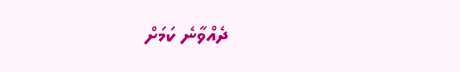ދެއްވާނެ ކަމަށް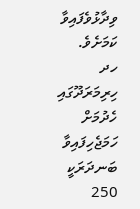ވިދާޅުވެފައިވާ ކަމަށެވެ.
ހދ ހިރިމަރަދޫގައި ހެދުމަށް ހަމަޖެހިފައިވާ ބަނދަރަކީ 250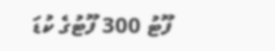ފޫޓު 300 ފޫޓުގެ ކުޑަ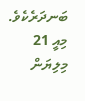ބަނދަރެކެވެ. މިއީ 21 މިލިޔަން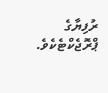ރުފިޔާގެ ޕްރޮޖެކްޓެކެވެ.